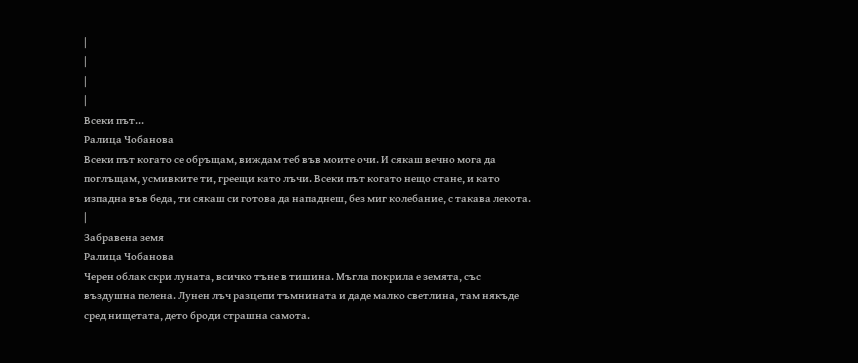|
|
|
|
Всеки път...
Ралица Чобанова
Всеки път когато се обръщам, виждам теб във моите очи. И сякаш вечно мога да поглъщам, усмивките ти, греещи като лъчи. Всеки път когато нещо стане, и като изпадна във беда, ти сякаш си готова да нападнеш, без миг колебание, с такава лекота.
|
Забравена земя
Ралица Чобанова
Черен облак скри луната, всичко тъне в тишина. Мъгла покрила е земята, със въздушна пелена. Лунен лъч разцепи тъмнината и даде малко светлина, там някъде сред нищетата, дето броди страшна самота.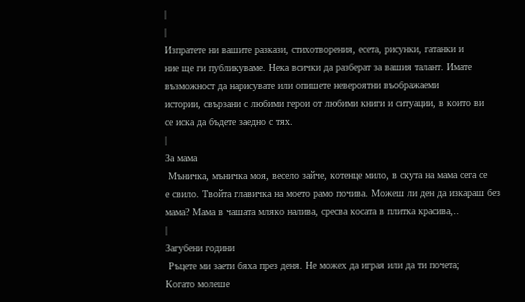|
|
Изпратете ни вашите разкази, стихотворения, есета, рисунки, гатанки и
ние ще ги публикуваме. Нека всички да разберат за вашия талант. Имате
възможност да нарисувате или опишете невероятни въображаеми
истории, свързани с любими герои от любими книги и ситуации, в които ви
се иска да бъдете заедно с тях.
|
За мама
 Мъничка, мъничка моя, весело зайче, котенце мило, в скута на мама сега се
е свило. Твойта главичка на моето рамо почива. Можеш ли ден да изкараш без
мама? Мама в чашата мляко налива, сресва косата в плитка красива,..
|
Загубени години
 Ръцете ми заети бяха през деня. Не можех да играя или да ти почета;
Когато молеше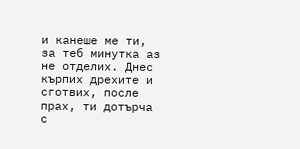и канеше ме ти, за теб минутка аз не отделих. Днес
кърпих дрехите и сготвих, после прах, ти дотърча с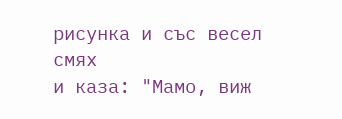рисунка и със весел смях
и каза: "Мамо, виж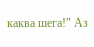каква шега!" Аз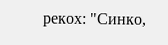рекох: "Синко,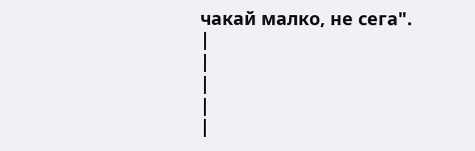чакай малко, не сега".
|
|
|
|
|